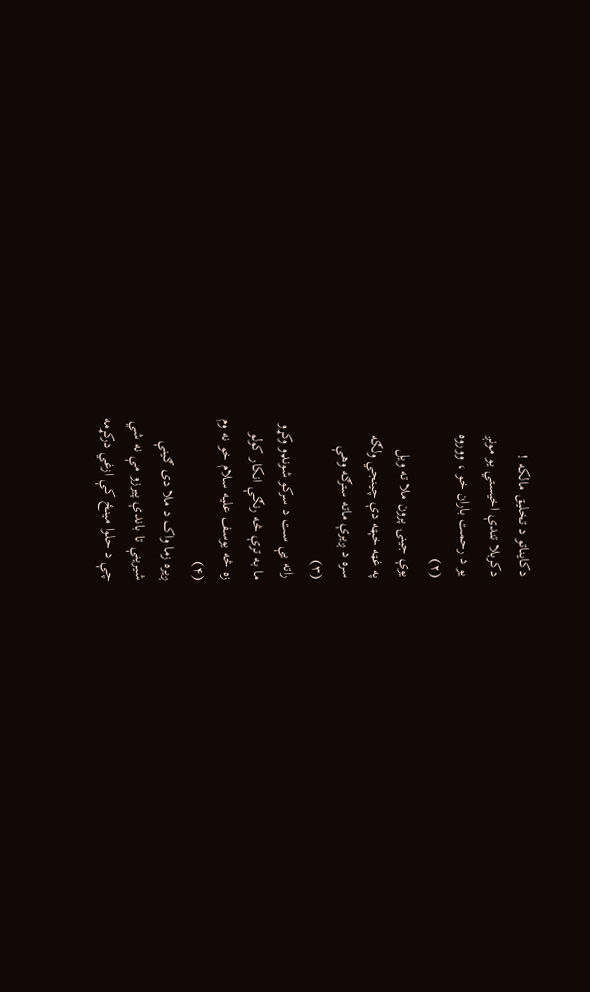دکايناتو د تخليق مالکه !
دکربلا تندې اخيستي يو مونږ
يو د رحمت باران خو ، ووروه
(۲)
يوې جينۍ پرون ملا ته ويل
په غټه خېټه دې چينجي ولګه
سره د ږيرې ماته سترګه وهې
(۳)
راته يې ست د سرکو شونډو وکړو
ما به ترې څه رنګې انکار کولو
زه څه يوسف عليه سلام خو نه وم
(۴)
ږيره زما واک د ملا دی ګينې
شيرينې تا باندې پيرزو مې نه شي
چې د حلوا مينځ کې ازغي درکړمه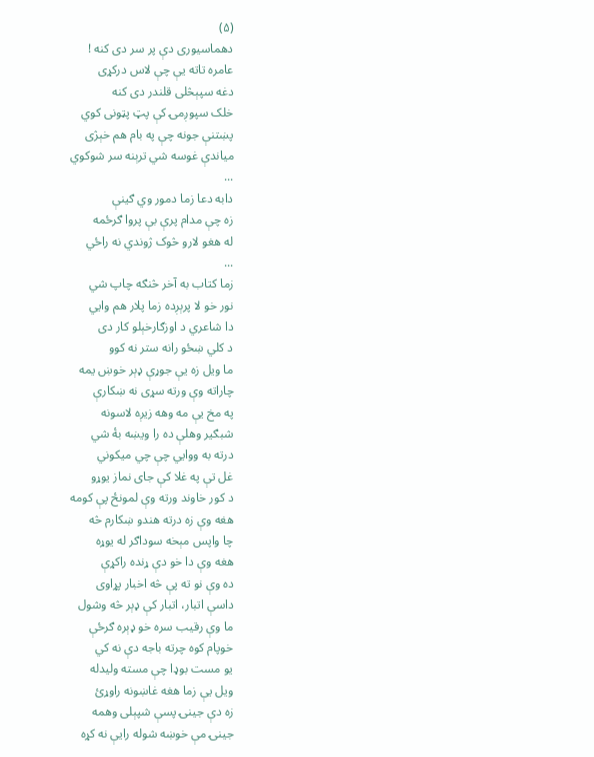(۵)
دهماسيوری دې پر سر دی کنه !
عامره تاته يې چې لاس درکړی
دغه سپېڅلی قلندر دی کنه
خلک سپوږمۍ کې پټ پټونی کوي
پښتنې جونه چې په بام هم خېژی
مياندې غوسه شي ترېنه سر شوکوي
...
دابه دعا زما دمور وي ګينې
زه چې مدام پرې بې پروا ګرځمه
له هغو لارو څوک ژوندي نه راځي
...
زما کتاب به آخر څنګه چاپ شي
نور خو لا پرېږده زما پلار هم وايي
دا شاعري د اوزګارخېلو کار دی
د کلي ښځو رانه ستر نه کوو
ما ويل زه يې جوړې ډېر خوښ يمه
چاراته وې ورته سړى نه ښکارې
په مخ يې مه وهه زيږه لاسونه
شبګير وهلې ده را ويښه بۀ شي
درته به ووايي چې چي ميكوني
غل تې په غلا کې جاى نماز يوړو
د کور خاوند ورته وې لمونځ پې کومه
هغه وې زه درته هندو ښکارم څه
چا واپس مېخه سوداګر له يوړه
هغه وې دا خو دې ړنده راکړې
ده وې نو ته پې څه اخبار پړاوى
داسې اتبار، اتبار کې ډېر څه وشول
ما وې رقيب سره خو ډېره ګرځې
خوپام کوه چرته باجه دې نه کي
يو مست بوډا چې مسته وليدله
ويل يې زما هغه غاښونه راوړئ
زه دې جينۍ پسې شپېلى وهمه
جينۍ مې خوښه شوله رايې نه کړه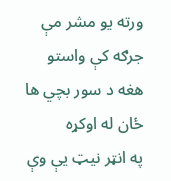ورته يو مشر مې جرګه کې واستو
هغه د سور بچي ها ځان له اوکړه
په انټر نيټ يې وې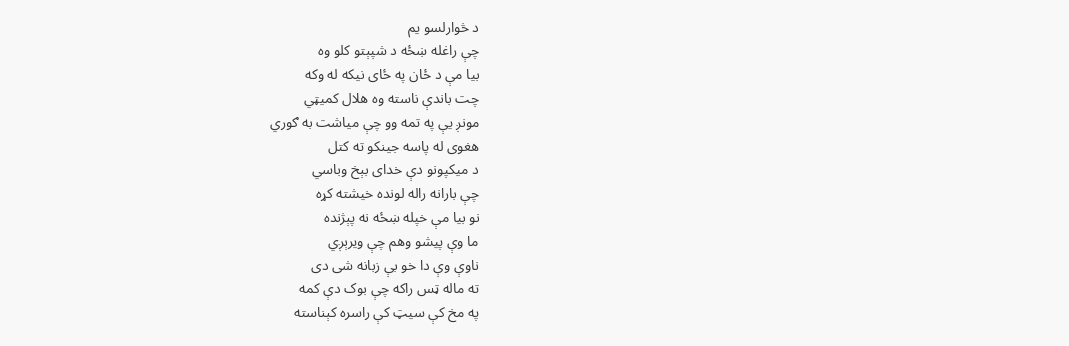د څوارلسو يم
چې راغله ښځه د شپېتو کلو وه
بيا مې د ځان په ځاى نيکه له وکه
چت باندې ناسته وه هلال کميټي
مونږ يې په تمه وو چې مياشت به ګوري
هغوى له پاسه جينکو ته کتل
د ميکپونو دې خداى بېخ وباسي
چې بارانه راله لونده خيشته کړه
نو بيا مې خپله ښځه نه پېژنده
ما وې پيشو وهم چې ويرېږي
ناوې وې دا خو بې زبانه شى دى
ته ماله ټس راکه چې بوک دې کمه
په مخ کې سيټ کې راسره کېناسته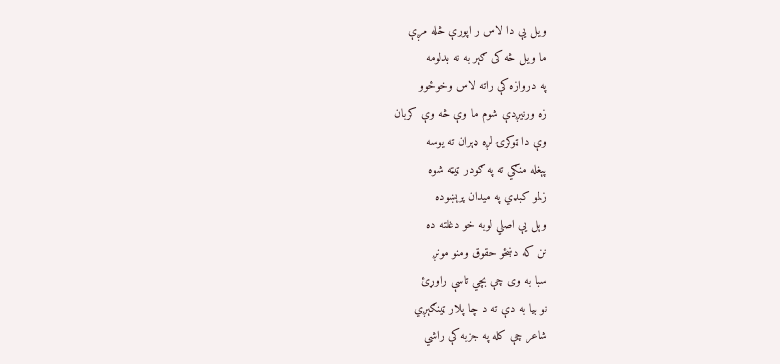ويل يې دا لاس ر اپورې څله مږې
ما ويل څه کى ګېر به نه بدلومه
په دروازه کې راته لاس وخوځوو
زه ورنيږدې شوم ما وې څه وې کربان
وې دا ټوکرۍ لږه ډېران ته يوسه
پېغله منګي ته په ګودر ټيټه شوه
زلمو کبډي په ميدان پرېښوده
وېل يې اصلي لوبه خو دغلته ده
نن که دښځو حقوق ومنو مونږ
سبا به وى چې بچي تاسې راوړئ
نو بيا به دې ته د چا پلار ټينګېږي
شاعر چې کله په جزبه کې راشي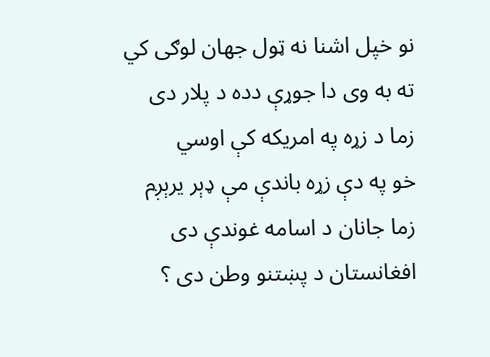نو خپل اشنا نه ټول جهان لوګى کي
ته به وى دا جوړې دده د پلار دى
زما د زړه په امريکه کې اوسي
خو په دې زړه باندې مې ډېر يرېږم
زما جانان د اسامه غوندې دى
افغانستان د پښتنو وطن دى ؟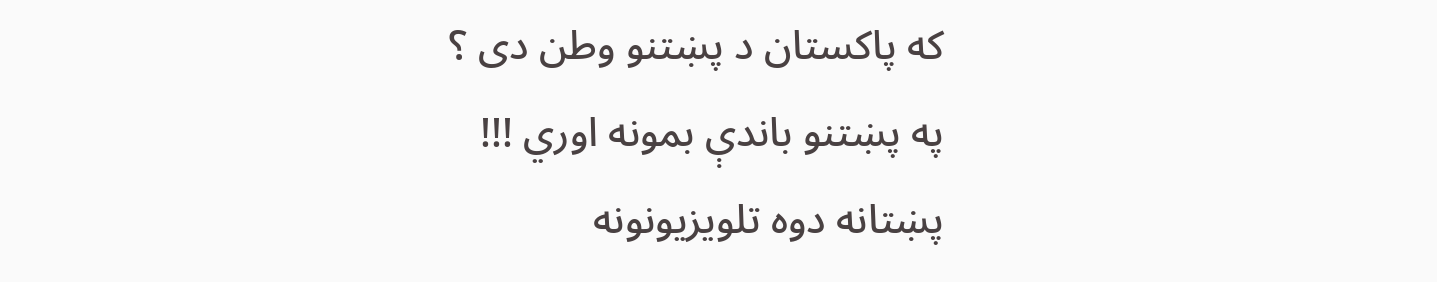که پاکستان د پښتنو وطن دى ؟
په پښتنو باندې بمونه اوري !!!
پښتانه دوه تلويزيونونه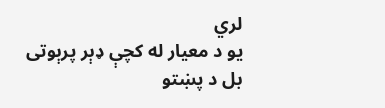لري
يو د معيار له کچې ډېر پرېوتى
بل د پښتو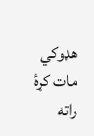هډوکي مات کړۀ راته